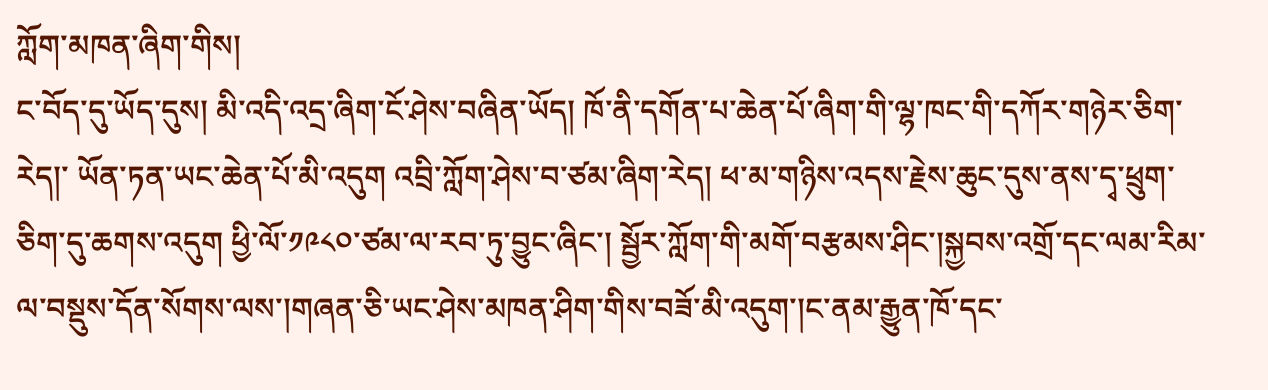ཀློག་མཁན་ཞིག་གིས།
ང་བོད་དུ་ཡོད་དུས། མི་འདི་འདྲ་ཞིག་ངོ་ཤེས་བཞིན་ཡོད། ཁོ་ནི་དགོན་པ་ཆེན་པོ་ཞིག་གི་ལྷ་ཁང་གི་དཀོར་གཉེར་ཅིག་རེད།་ ཡོན་ཏན་ཡང་ཆེན་པོ་མི་འདུག འབྲི་ཀློག་ཤེས་བ་ཙམ་ཞིག་རེད། ཕ་མ་གཉིས་འདས་རྗེས་ཆུང་དུས་ནས་དྭ་ཕྲུག་ཅིག་དུ་ཆགས་འདུག ཕྱི་ལོ་༡༩༨༠་ཙམ་ལ་རབ་ཏུ་བྱུང་ཞིང་། སྦྱོར་ཀློག་གི་མགོ་བརྩམས་ཤིང་།སྐྱབས་འགྲོ་དང་ལམ་རིམ་ལ་བསྡུས་དོན་སོགས་ལས་།གཞན་ཅི་ཡང་ཤེས་མཁན་ཤིག་གིས་བཟོ་མི་འདུག་།ང་ནམ་རྒྱུན་ཁོ་དང་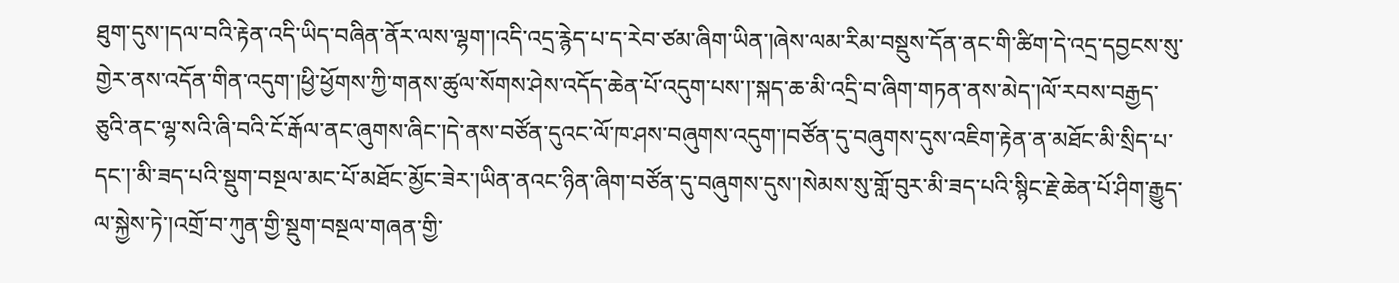ཐུག་དུས་།དལ་བའི་རྟེན་འདི་ཡིད་བཞིན་ནོར་ལས་ལྷག་།འདི་འདྲ་རྙེད་པ་ད་རེབ་ཙམ་ཞིག་ཡིན་།ཞེས་ལམ་རིམ་བསྡུས་དོན་ནང་གི་ཚིག་དེ་འདྲ་དབྱངས་སུ་གྱེར་ནས་འདོན་གིན་འདུག་།ཕྱི་ཕྱོགས་ཀྱི་གནས་ཚུལ་སོགས་ཤེས་འདོད་ཆེན་པོ་འདུག་པས་།་སྐད་ཆ་མི་འདྲི་བ་ཞིག་གཏན་ནས་མེད་།ལོ་རབས་བརྒྱད་ཅུའི་ནང་ལྷ་སའི་ཞི་བའི་ངོ་རྒོལ་ནང་ཞུགས་ཞིང་།དེ་ནས་བཙོན་དུའང་ལོ་ཁ་ཤས་བཞུགས་འདུག་།བཙོན་དུ་བཞུགས་དུས་འཇིག་རྟེན་ན་མཐོང་མི་སྲིད་པ་དང་།་མི་ཟད་པའི་སྡུག་བསྔལ་མང་པོ་མཐོང་མྱོང་ཟེར་།ཡིན་ནའང་ཉིན་ཞིག་བཙོན་དུ་བཞུགས་དུས་།སེམས་སུ་གློ་བུར་མི་ཟད་པའི་སྙིང་རྗེ་ཆེན་པོ་ཤིག་རྒྱུད་ལ་སྐྱེས་ཏེ་།འགྲོ་བ་ཀུན་གྱི་སྡུག་བསྔལ་གཞན་གྱི་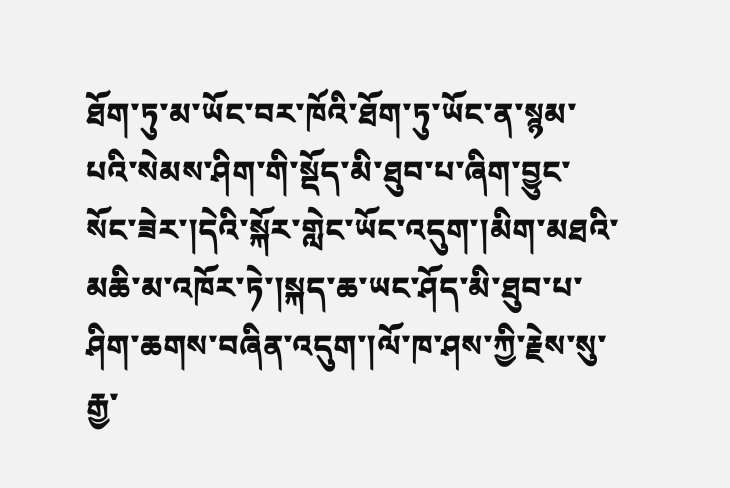ཐོག་ཏུ་མ་ཡོང་བར་ཁོའི་ཐོག་ཏུ་ཡོང་ན་སྙམ་པའི་སེམས་ཤིག་གི་སྡོད་མི་ཐུབ་པ་ཞིག་བྱུང་སོང་ཟེར་།དེའི་སྐོར་གླེང་ཡོང་འདུག་།མིག་མཐའི་མཆི་མ་འཁོར་ཏེ་།སྐད་ཆ་ཡང་ཤོད་མི་ཐུབ་པ་ཤིག་ཆགས་བཞིན་འདུག་།ལོ་ཁ་ཤས་ཀྱི་རྗེས་སུ་རྒྱ་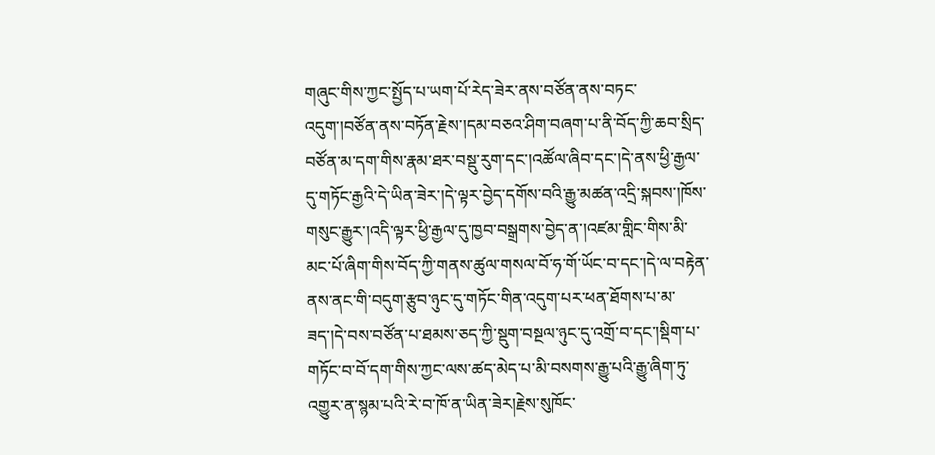གཞུང་གིས་ཀྱང་སྤྱོད་པ་ཡག་པོ་རེད་ཟེར་ནས་བཙོན་ནས་བཏང་འདུག་།བཙོན་ནས་བཏོན་རྗེས་།དམ་བཅའ་ཤིག་བཞག་པ་ནི་བོད་ཀྱི་ཆབ་སྲིད་བཙོན་མ་དག་གིས་རྣམ་ཐར་བསྡུ་རུག་དང་།འཚོལ་ཞིབ་དང་།དེ་ནས་ཕྱི་རྒྱལ་དུ་གཏོང་རྒྱའི་དེ་ཡིན་ཟེར་།དེ་ལྟར་བྱེད་དགོས་བའི་རྒྱུ་མཚན་འདྲི་སྐབས་།ཁོས་གསུང་རྒྱུར་།འདི་ལྟར་ཕྱི་རྒྱལ་དུ་ཁྱབ་བསྒྲགས་བྱེད་ན་།འཛམ་གླིང་གིས་མི་མང་པོ་ཞིག་གིས་བོད་ཀྱི་གནས་ཚུལ་གསལ་བོ་ཧ་གོ་ཡོང་བ་དང་།དེ་ལ་བརྟེན་ནས་ནང་གི་བདུག་རྩུབ་ཉུང་དུ་གཏོང་གིན་འདུག་པར་ཕན་ཐོགས་པ་མ་ཟད་།དེ་བས་བཙོན་པ་ཐམས་ཅད་ཀྱི་སྡུག་བསྔལ་ཉུང་དུ་འགྲོ་བ་དང་།སྡིག་པ་གཏོང་བ་བོ་དག་གིས་ཀྱང་ལས་ཚད་མེད་པ་མི་བསགས་རྒྱུ་པའི་རྒྱུ་ཞིག་ཏུ་འགྱུར་ན་སྙམ་པའི་རེ་བ་ཁོ་ན་ཡིན་ཟེར།རྗེས་སུཁོང་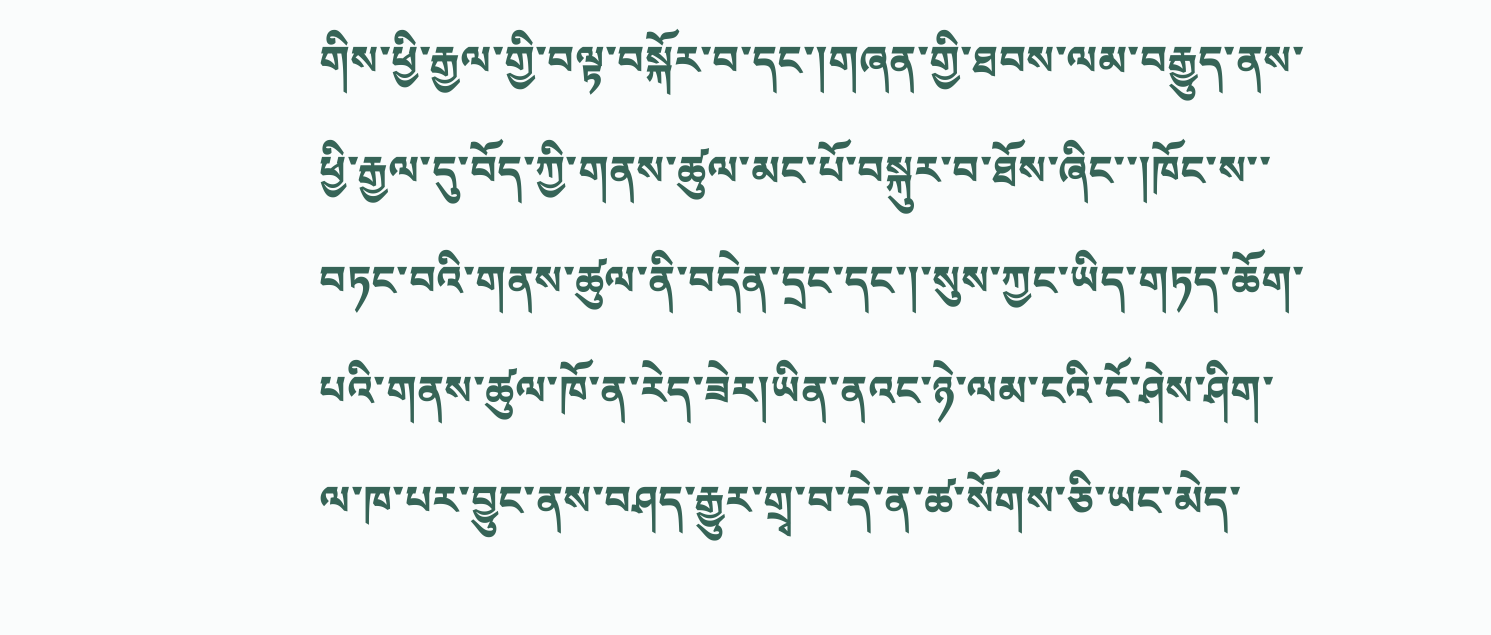གིས་ཕྱི་རྒྱལ་གྱི་བལྟ་བསྐོར་བ་དང་།གཞན་གྱི་ཐབས་ལམ་བརྒྱུད་ནས་ཕྱི་རྒྱལ་དུ་བོད་ཀྱི་གནས་ཚུལ་མང་པོ་བསྐུར་བ་ཐོས་ཞིང་་།ཁོང་ས་་བཏང་བའི་གནས་ཚུལ་ནི་བདེན་དྲང་དང་།་སུས་ཀྱང་ཡིད་གཏད་ཆོག་པའི་གནས་ཚུལ་ཁོ་ན་རེད་ཟེར།ཡིན་ནའང་ཉེ་ལམ་ངའི་ངོ་ཤེས་ཤིག་ལ་ཁ་པར་བྱུང་ནས་བཤད་རྒྱུར་གྲྭ་བ་དེ་ན་ཚ་སོགས་ཅི་ཡང་མེད་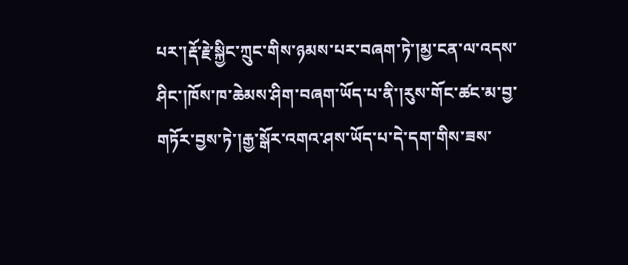པར་།རྡོ་རྗེ་སྐྱིང་ཀྲུང་གིས་ཉམས་པར་བཞག་ཏེ་།མྱ་ངན་ལ་འདས་ཤིང་།ཁོས་ཁ་ཆེམས་ཤིག་བཞག་ཡོད་པ་ནི་།རུས་གོང་ཚང་མ་བྱ་གཏོར་བྱས་ཏེ་།རྒྱ་སྒོར་འགའ་ཤས་ཡོད་པ་དེ་དག་གིས་ཟས་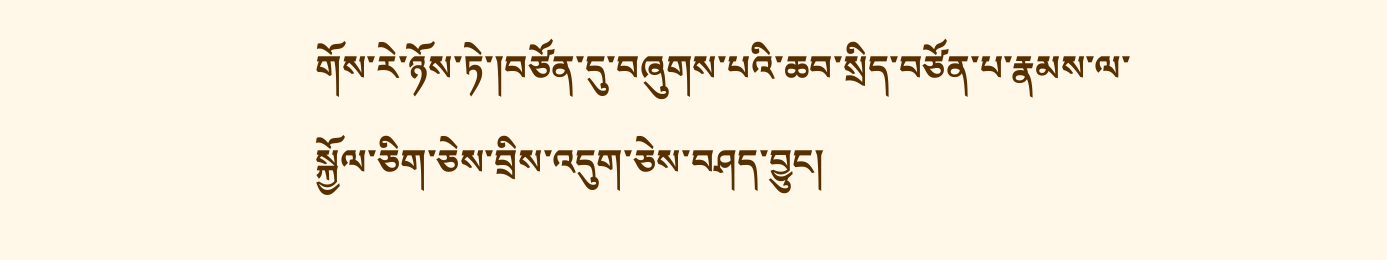གོས་རེ་ཉོས་ཏེ་།བཙོན་དུ་བཞུགས་པའི་ཆབ་སྲིད་བཙོན་པ་རྣམས་ལ་སྐྱོལ་ཅིག་ཅེས་བྲིས་འདུག་ཅེས་བཤད་བྱུང།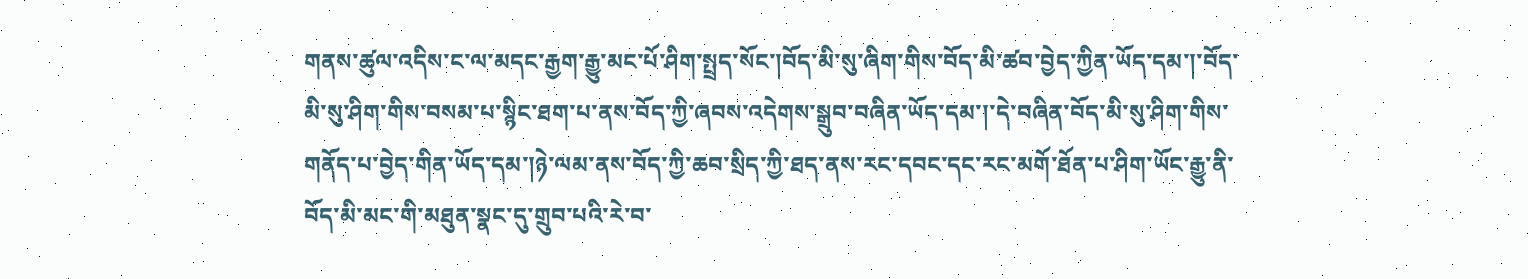གནས་ཚུལ་འདིས་ང་ལ་མདང་རྒྱག་རྒྱུ་མང་པོ་ཤིག་སྤྲད་སོང་།བོད་མི་སུ་ཞིག་གིས་བོད་མི་ཚབ་བྱེད་ཀྱིན་ཡོད་དམ་།་བོད་མི་སུ་ཤིག་གིས་བསམ་པ་སྙིང་ཐག་པ་ནས་བོད་ཀྱི་ཞབས་འདེགས་སྒྲུབ་བཞིན་ཡོད་དམ་།་དེ་བཞིན་བོད་མི་སུ་ཤིག་གིས་གནོད་པ་བྱེད་གིན་ཡོད་དམ་།ཉེ་ལམ་ནས་བོད་ཀྱི་ཆབ་སྲིད་ཀྱི་ཐད་ནས་རང་དབང་དང་རང་མགོ་ཐོན་པ་ཤིག་ཡོང་རྒྱུ་ནི་བོད་མི་མང་གི་མཐུན་སྣང་དུ་གྲུབ་པའི་རེ་བ་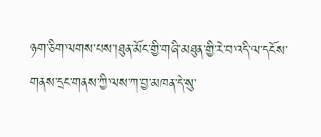ཉག་ཅིག་ལགས་པས་།ཐུན་མོང་གྱི་གཞི་མཐུན་གྱི་རེ་བ་འདི་ལ་དངོས་གནས་དྲང་གནས་ཀྱི་ལས་ཀ་བྱ་མཁན་དེ་སུ་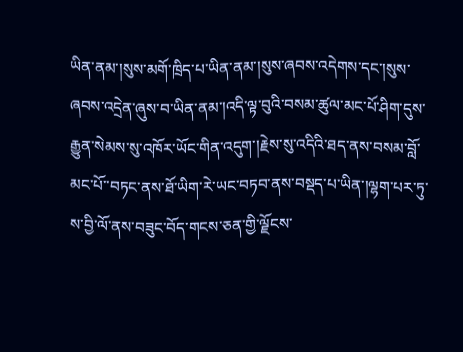ཡིན་ནམ་།སུས་མགོ་ཁྲིད་པ་ཡིན་ནམ་།སུས་ཞབས་འདེགས་དང་།སུས་ཞབས་འདྲེན་ཞུས་བ་ཡིན་ནམ་།འདི་ལྟ་བུའི་བསམ་ཚུལ་མང་པོ་ཤིག་དུས་རྒྱུན་སེམས་སུ་འཁོར་ཡོང་གིན་འདུག་།རྗེས་སུ་འདིའི་ཐད་ནས་བསམ་བློ་མང་པོ་་བཏང་ནས་ཐོ་ཡིག་རེ་ཡང་བཏབ་ནས་བསྡད་པ་ཡིན་།ལྷག་པར་ཏུ་ས་བྱི་ལོ་ནས་བཟུང་བོད་གངས་ཅན་གྱི་ལྗོངས་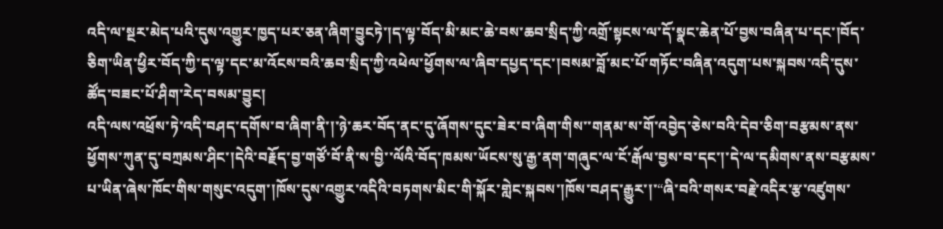འདི་ལ་སྔར་མེད་པའི་དུས་འགྱུར་ཁྱད་པར་ཅན་ཞིག་བྱུངཏེ་།ད་ལྟ་བོད་མི་མང་ཆེ་བས་ཆབ་སྲིད་ཀྱི་འགྲོ་སྟངས་ལ་དོ་སྣང་ཆེན་པོ་བྱས་བཞིན་པ་དང་།བོད་ཅིག་ཡིན་ཕྱིར་བོད་ཀྱི་ད་ལྟ་དང་མ་འོངས་བའི་ཆབ་སྲིད་ཀྱི་འཕེལ་ཕྱོགས་ལ་ཞིབ་དཔྱད་དང་།བསམ་བློ་མང་པོ་གཏོང་བཞིན་འདུག་པས་སྐབས་འདི་དུས་ཚོད་བཟང་པོ་ཤིག་རེད་བསམ་བྱུང།
འདི་ལས་འཕྲོས་ཏེ་འདི་བཤད་དགོས་བ་ཞིག་ནི་།་ཉེ་ཆར་བོད་ནང་དུ་ཞོགས་དུང་ཟེར་བ་ཞིག་གིས་་གནམ་ས་གོ་འབྱེད་ཅེས་བའི་དེབ་ཅིག་བརྩམས་ནས་ཕྱོགས་ཀུན་དུ་བཀྲམས་ཤིང་།དེའི་བརྗོད་བྱ་གཙོ་བོ་ནི་ས་བྱི་་ལོའི་བོད་ཁམས་ཡོངས་སུ་རྒྱ་ནག་གཞུང་ལ་ངོ་རྒོལ་བྱས་བ་དང་།་དེ་ལ་དམིགས་ནས་བརྩམས་པ་ཡིན་ཞེས་ཁོང་གིས་གསུང་འདུག་།ཁོས་དུས་འགྱུར་འདིའི་བཏགས་མིང་གི་སྐོར་གླེང་སྐབས་།ཁོས་བཤད་རྒྱུར་།་“ཞི་བའི་གསར་བརྗེ་འདིར་རྩ་འཛུགས་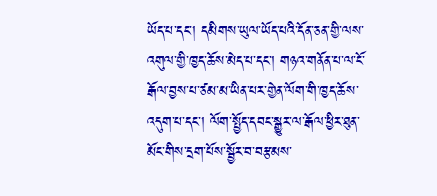ཡོད་པ་དང་། དམིགས་ཡུལ་ཡོད་པའི་དོན་ཅན་གྱི་ལས་འགུལ་གྱི་ཁྱད་ཆོས་མེད་པ་དང་། གཉའ་གནོན་པ་ལ་ངོ་རྒོལ་བྱས་པ་ཙམ་མ་ཡིན་པར་གྱེན་ལོག་གི་ཁྱད་ཆོས་འདུག་པ་དང་། ལོག་སྤྱོད་དབང་སྒྱུར་ལ་རྒོལ་ཕྱིར་ཐུན་མོང་གིས་དྲག་པོས་སྦྱོར་བ་བརྩམས་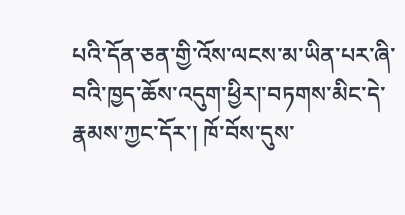པའི་དོན་ཅན་གྱི་འོས་ལངས་མ་ཡིན་པར་ཞི་བའི་ཁྱད་ཆོས་འདུག་ཕྱིར།་བཏགས་མིང་དེ་རྣམས་ཀྱང་དོར་། ཁོ་བོས་དུས་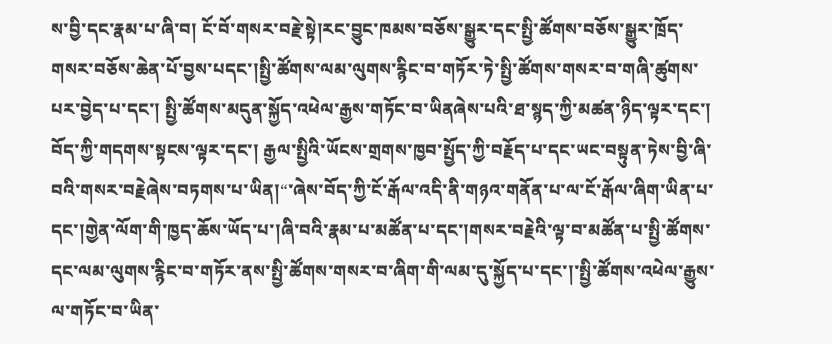ས་བྱི་དང་རྣམ་པ་ཞི་བ། ངོ་བོ་གསར་བརྗེ་སྟེ།རང་བྱུང་ཁམས་བཅོས་སྒྱུར་དང་སྤྱི་ཚོགས་བཅོས་སྒྱུར་ཁྲོད་གསར་བཅོས་ཆེན་པོ་བྱས་པདང་།སྤྱི་ཚོགས་ལམ་ལུགས་རྙིང་བ་གཏོར་ཏེ་སྤྱི་ཚོགས་གསར་བ་གཞི་ཚུགས་པར་བྱེད་པ་དང་། སྤྱི་ཚོགས་མདུན་སྐྱོད་འཕེལ་རྒྱས་གཏོང་བ་ཡིནཞེས་པའི་ཐ་སྙད་ཀྱི་མཚན་ཉིད་ལྟར་དང་། བོད་ཀྱི་གདགས་སྟངས་ལྟར་དང་། རྒྱལ་སྤྱིའི་ཡོངས་གྲགས་ཁྱབ་སྤྱོད་ཀྱི་བརྗོད་པ་དང་ཡང་བསྟུན་ཏེས་བྱི་ཞི་བའི་གསར་བརྗེཞེས་བཏགས་པ་ཡིན།“་ཞེས་བོད་ཀྱི་ངོ་རྒོལ་འདི་ནི་གཉའ་གནོན་པ་ལ་ངོ་རྒོལ་ཞིག་ཡིན་པ་དང་།གྱེན་ལོག་གི་ཁྱད་ཆོས་ཡོད་པ་།ཞི་བའི་རྣམ་པ་མཚོན་པ་དང་།གསར་བརྗེའི་ལྟ་བ་མཚོན་པ་སྤྱི་ཚོགས་དང་ལམ་ལུགས་རྙིང་བ་གཏོར་ནས་སྤྱི་ཚོགས་གསར་བ་ཞིག་གི་ལམ་དུ་སྐྱོད་པ་དང་།་སྤྱི་ཚོགས་འཕེལ་རྒྱུས་ལ་གཏོང་བ་ཡིན་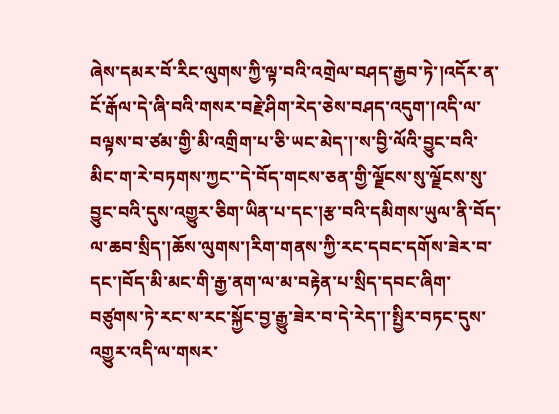ཞེས་དམར་བོ་རིང་ལུགས་ཀྱི་ལྟ་བའི་འགྲེལ་བཤད་རྒྱབ་ཏེ་།འདོར་ན་ངོ་རྒོལ་དེ་ཞི་བའི་གསར་བརྗེ་ཤིག་རེད་ཅེས་བཤད་འདུག་།འདི་ལ་བལྟས་བ་ཙམ་གྱི་མི་འགྲིག་པ་ཅི་ཡང་མེད་།་ས་བྱི་ལོའི་བྱུང་བའི་མིང་ག་རེ་བཏགས་ཀྱང་་དེ་བོད་གངས་ཅན་གྱི་ལྗོངས་སུ་ལྗོངས་སུ་བྱུང་བའི་དུས་འགྱུར་ཅིག་ཡིན་པ་དང་།རྩ་བའི་དམིགས་ཡུལ་ནི་བོད་ལ་ཆབ་སྲིད་།ཆོས་ལུགས་།རིག་གནས་ཀྱི་རང་དབང་དགོས་ཟེར་བ་དང་།བོད་མི་མང་གི་རྒྱ་ནག་ལ་མ་བརྟེན་པ་སྲིད་དབང་ཞིག་བཙུགས་ཏེ་རང་ས་རང་སྐྱོང་བྱ་རྒྱུ་ཟེར་བ་དེ་རེད་།་སྤྱིར་བཏང་དུས་འགྱུར་འདི་ལ་གསར་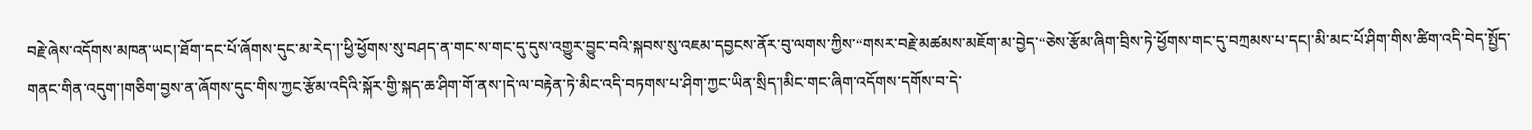བརྗེ་ཞེས་འདོགས་མཁན་ཡང།་ཐོག་དང་པོ་ཞོགས་དུང་མ་རེད་།་ཕྱི་ཕྱོགས་སུ་བཤད་ན་གང་ས་གང་དུ་དུས་འགྱུར་བྱུང་བའི་སྐབས་སུ་འཇམ་དབྱངས་ནོར་བུ་ལགས་ཀྱིས་“གསར་བརྗེ་མཚམས་མཇོག་མ་བྱེད་“ཅེས་རྩོམ་ཞིག་བྲིས་ཏེ་ཕྱོགས་གང་དུ་བཀྲམས་པ་དང།་མི་མང་པོ་ཤིག་གིས་ཚིག་འདི་བེད་སྤྱོད་གནང་གིན་འདུག་།གཅིག་བྱས་ན་ཞོགས་དུང་གིས་ཀྱང་རྩོམ་འདིའི་སྐོར་གྱི་སྐད་ཆ་ཤིག་གོ་ནས་།དེ་ལ་བརྟེན་ཏེ་མིང་འདི་བཏགས་པ་ཤིག་ཀྱང་ཡིན་སྲིད་།མིང་གང་ཞིག་འདོགས་དགོས་བ་དེ་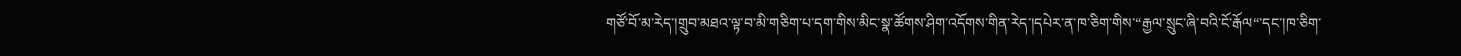གཙོ་བོ་མ་རེད་།གྲུབ་མཐའ་ལྟ་བ་མི་གཅིག་པ་དག་གིས་མིང་སྣ་ཚོགས་ཤིག་འདོགས་གིན་རེད་།དཔེར་ན་ཁ་ཅིག་གིས་“རྒྱལ་སྲུང་ཞི་བའི་ངོ་རྒོལ“་དང་།ཁ་ཅིག་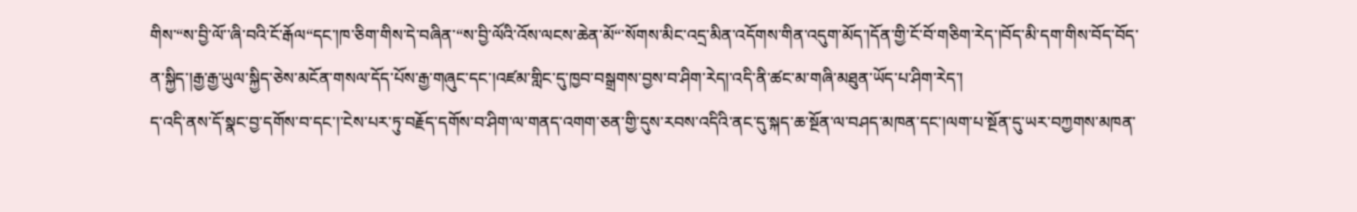གིས་“ས་བྱི་ལོ་་ཞི་བའི་ངོ་རྒོལ“དང་།ཁ་ཅིག་གིས་དེ་བཞིན་“ས་བྱི་ལོའི་འོས་ལངས་ཆེན་མོ“་སོགས་མིང་འདྲ་མིན་འདོགས་གིན་འདུག་མོད་།དོན་གྱི་ངོ་བོ་གཅིག་རེད་།བོད་མི་དག་གིས་བོད་བོད་ན་སྐྱིད་།རྒྱ་རྒྱ་ཡུལ་སྐྱིད་ཅེས་མངོན་གསལ་དོད་པོས་རྒྱ་གཞུང་དང་།འཛམ་གླིང་དུ་ཁྱབ་བསྒྲགས་བྱས་བ་ཤིག་རེད།་འདི་ནི་ཚང་མ་གཞི་མཐུན་ཡོད་པ་ཤིག་རེད་།
ད་འདི་ནས་དོ་སྣང་བྱ་དགོས་བ་དང་།་ངེས་པར་ཏུ་བརྗོད་དགོས་བ་ཤིག་ལ་གནད་འགག་ཅན་གྱི་དུས་རབས་འདིའི་ནང་དུ་སྐད་ཆ་སྔོན་ལ་བཤད་མཁན་དང་།ལག་པ་སྔོན་དུ་ཡར་བཀྱགས་མཁན་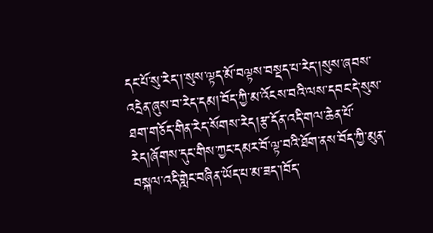དང་པོ་སུ་རེད་།་སུས་ལྟད་མོ་བལྟས་བསྡད་པ་རེད་།སུས་ཞབས་འདྲེན་ཞུས་བ་རེད་དམ།་བོད་ཀྱི་མ་འོངས་བའི་ལས་དབང་དེ་སུས་ཐག་གཅོད་གིན་རེད་སོགས་རེད།རྩ་དོན་འདི་གལ་ཆེན་པོ་རེད།ཞོགས་དུང་གིས་ཀྱང་དམར་བོ་ལྟ་བའི་ཐོག་ནས་བོད་ཀྱི་མུན་བསྐལ་འདི་གླེང་བཞིན་ཡོད་པ་མ་ཟད་།བོད་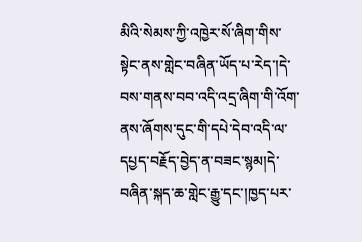མིའི་སེམས་ཀྱི་འཁྱེར་སོ་ཞིག་གིས་སྟེང་ནས་གླེང་བཞིན་ཡོད་པ་རེད་།དེ་བས་གནས་བབ་འདི་འདྲ་ཞིག་གི་འོག་ནས་ཞོགས་དུང་གི་དཔེ་དེབ་འདི་ལ་དཔྱད་བརྗོད་བྱེད་ན་བཟང་སྙམ།དེ་བཞིན་སྐད་ཆ་གླེང་རྒྱུ་དང་།ཁྱད་པར་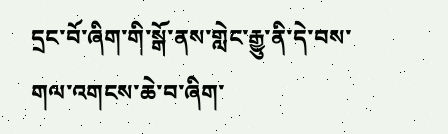དྲང་བོ་ཞིག་གི་སྒོ་ནས་གླེང་རྒྱུ་ནི་དེ་བས་གལ་འགངས་ཆེ་བ་ཞིག་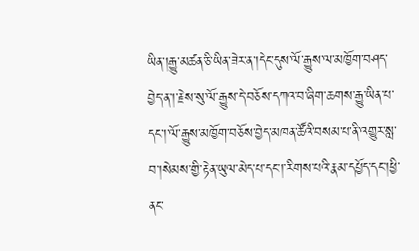ཡིན་།རྒྱུ་མཚན་ཅི་ཡིན་ཟེར་ན་།དེང་དུས་ལོ་རྒྱུས་ལ་མཁྱོག་བཤད་བྱེད་ན་།་རྗེས་སུ་ལོ་རྒྱུས་དེ་བཅོས་དཀའ་བ་ཞིག་ཆགས་རྒྱུ་ཡིན་པ་དང་།་ལོ་རྒྱུས་མཁྱོག་བཅོས་བྱེད་མཁན་ཚོའི་བསམ་པ་ནི་འགྱུར་སླ་བ་།སེམས་གྱི་རྟེན་ཡུལ་མེད་པ་དང་།་རིགས་པའི་རྣམ་དཔྱོད་དང་།ཕྱི་ནང་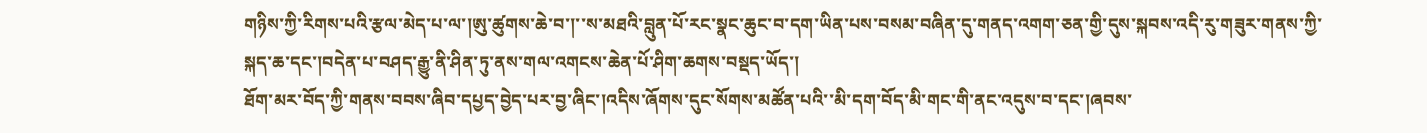གཉིས་ཀྱི་རིགས་པའི་རྩལ་མེད་པ་ལ་།ཨུ་ཚུགས་ཆེ་བ་།་་ས་མཐའི་བླུན་པོ་རང་སྣང་ཆུང་བ་དག་ཡིན་པས་བསམ་བཞིན་དུ་གནད་འགག་ཅན་གྱི་དུས་སྐབས་འདི་རུ་གཟུར་གནས་ཀྱི་སྐད་ཆ་དང་།བདེན་པ་བཤད་རྒྱུ་ནི་ཤིན་ཏུ་ནས་གལ་འགངས་ཆེན་པོ་ཤིག་ཆགས་བསྡད་ཡོད་།
ཐོག་མར་བོད་ཀྱི་གནས་བབས་ཞིབ་དཔྱད་བྱེད་པར་བྱ་ཞིང་།འདིས་ཞོགས་དུང་སོགས་མཚོན་པའི་་མི་དག་བོད་མི་གང་གི་ནང་འདུས་བ་དང་།ཞབས་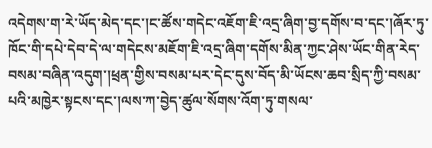འདེགས་ག་རེ་ཡོད་མེད་དང་།ང་ཚོས་གདེང་འཇོག་ཇི་འདྲ་ཞིག་བྱ་དགོས་བ་དང་།ཞོར་ཏུ་ཁོང་གི་དཔེ་དེབ་དེ་ལ་གདེངས་མཇོག་ཇི་འདྲ་ཞིག་དགོས་མིན་ཀྱང་ཤེས་ཡོང་གིན་རེད་བསམ་བཞིན་འདུག་།ཕྲན་གྱིས་བསམ་པར་དེང་དུས་བོད་མི་ཡོངས་ཆབ་སྲིད་ཀྱི་བསམ་པའི་མཁྱེར་སྟངས་དང་།ལས་ཀ་བྱེད་ཚུལ་སོགས་འོག་ཏུ་གསལ་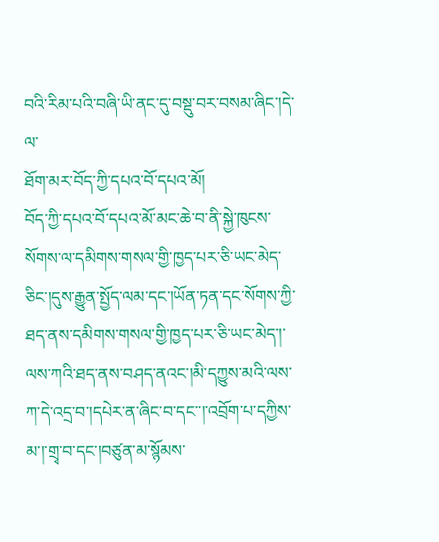བའི་རིམ་པའི་བཞི་ཡི་ནང་དུ་བསྡུ་བར་བསམ་ཞིང་།དེ་ལ་
ཐོག་མར་བོད་ཀྱི་དཔའ་བོ་དཔའ་མོ།
བོད་ཀྱི་དཔའ་བོ་དཔའ་མོ་མང་ཆེ་བ་ནི་སྐྱེ་ཁུངས་སོགས་ལ་དམིགས་གསལ་གྱི་ཁྱད་པར་ཅི་ཡང་མེད་ཅིང་།དུས་རྒྱུན་སྤྱོད་ལམ་དང་།ཡོན་ཏན་དང་སོགས་ཀྱི་ཐད་ནས་དམིགས་གསལ་གྱི་ཁྱད་པར་ཅི་ཡང་མེད་།་ལས་ཀའི་ཐད་ནས་བཤད་ནའང་།མི་དཀྱུས་མའི་ལས་ཀ་དེ་འདྲ་བ་།དཔེར་ན་ཞིང་བ་དང་་།་འབྲོག་པ་དཀྱིས་མ་།་གྲྭ་བ་དང་།བཙུན་མ་སྙོམས་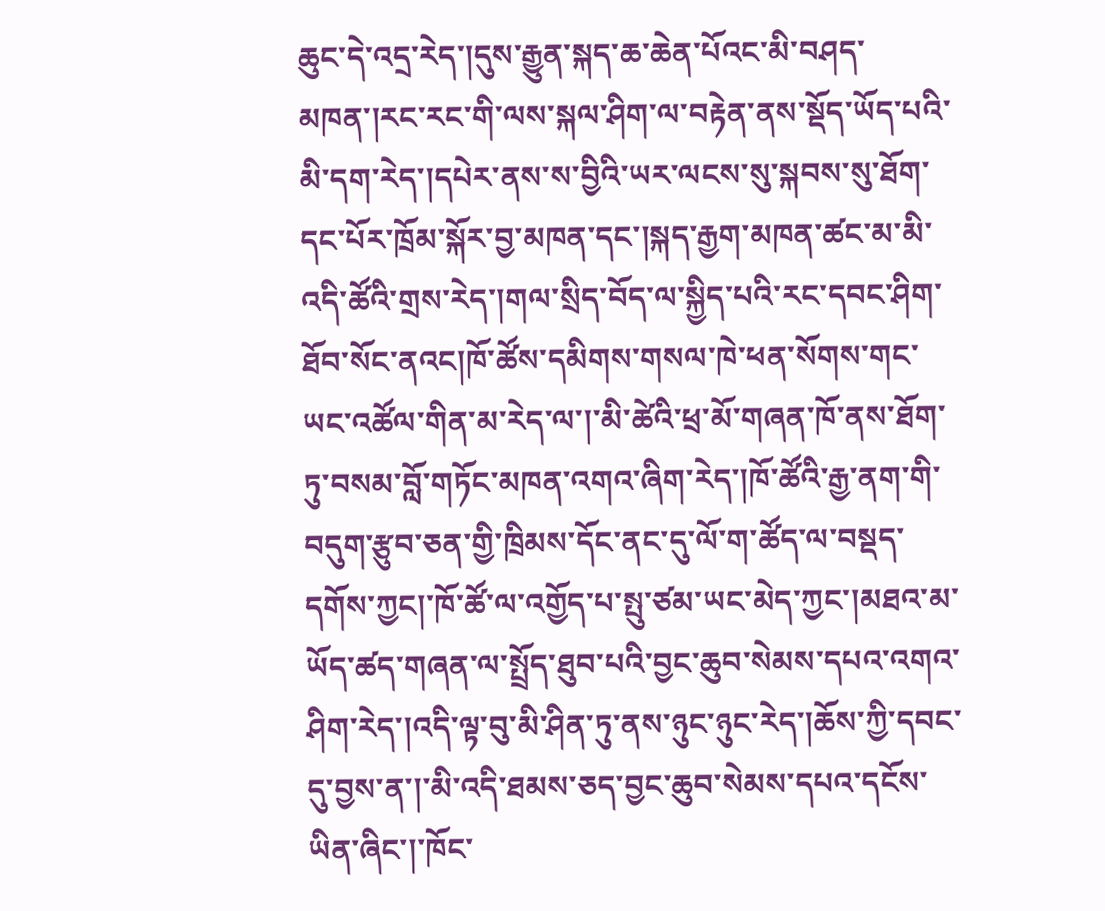ཆུང་དེ་འདྲ་རེད་།དུས་རྒྱུན་སྐད་ཆ་ཆེན་པོའང་མི་བཤད་མཁན་།རང་རང་གི་ལས་སྐལ་ཤིག་ལ་བརྟེན་ནས་སྡོད་ཡོད་པའི་མི་དག་རེད་།དཔེར་ནས་ས་བྱིའི་ཡར་ལངས་སུ་སྐབས་སུ་ཐོག་དང་པོར་ཁྲོམ་སྐོར་བྱ་མཁན་དང་།སྐད་རྒྱག་མཁན་ཚང་མ་མི་འདི་ཚོའི་གྲས་རེད་།གལ་སྲིད་བོད་ལ་སྐྱིད་པའི་རང་དབང་ཤིག་ཐོབ་སོང་ནའང།ཁོ་ཚོས་དམིགས་གསལ་ཁེ་ཕན་སོགས་གང་ཡང་འཚོལ་གིན་མ་རེད་ལ་།་མི་ཚེའི་ཕྲ་མོ་གཞན་ཁོ་ནས་ཐོག་ཏུ་བསམ་བློ་གཏོང་མཁན་འགའ་ཞིག་རེད་།ཁོ་ཚོའི་རྒྱ་ནག་གི་བདུག་རྩུབ་ཅན་གྱི་ཁྲིམས་དོང་ནང་དུ་ལོ་ག་ཚོད་ལ་བསྡད་དགོས་ཀྱང།་ཁོ་ཚོ་ལ་འགྱོད་པ་སྤུ་ཙམ་ཡང་མེད་ཀྱང་།མཐའ་མ་ཡོད་ཚད་གཞན་ལ་སྤྲོད་ཐུབ་པའི་བྱང་ཆུབ་སེམས་དཔའ་འགའ་ཤིག་རེད་།འདི་ལྟ་བུ་མི་ཤིན་ཏུ་ནས་ཉུང་ཉུང་རེད་།ཆོས་ཀྱི་དབང་དུ་བྱས་ན་།་མི་འདི་ཐམས་ཅད་བྱང་ཆུབ་སེམས་དཔའ་དངོས་ཡིན་ཞིང་།་ཁོང་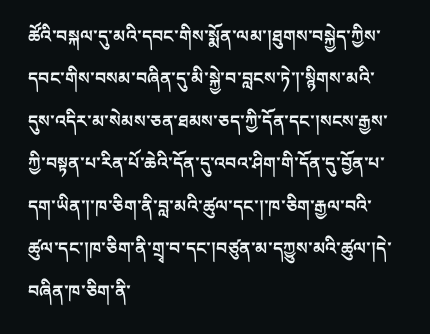ཚོའི་བསྐལ་དུ་མའི་དབང་གིས་སྨོན་ལམ་།ཐུགས་བསྐྱེད་ཀྱིས་དབང་གིས་བསམ་བཞིན་དུ་མི་སྐྱེ་བ་བླངས་ཏེ་།་སྙིགས་མའི་དུས་འདིར་མ་སེམས་ཅན་ཐམས་ཅད་ཀྱི་དོན་དང་།སངས་རྒྱས་ཀྱི་བསྟན་པ་རིན་པོ་ཆེའི་དོན་དུ་འབའ་ཤིག་གི་དོན་དུ་བྱོན་པ་དག་ཡིན་།་ཁ་ཅིག་ནི་བླ་མའི་ཚུལ་དང་།་ཁ་ཅིག་རྒྱལ་བའི་ཚུལ་དང་།ཁ་ཅིག་ནི་གྲྭ་བ་དང་།བཙུན་མ་དཀྱུས་མའི་ཚུལ་།དེ་བཞིན་ཁ་ཅིག་ནི་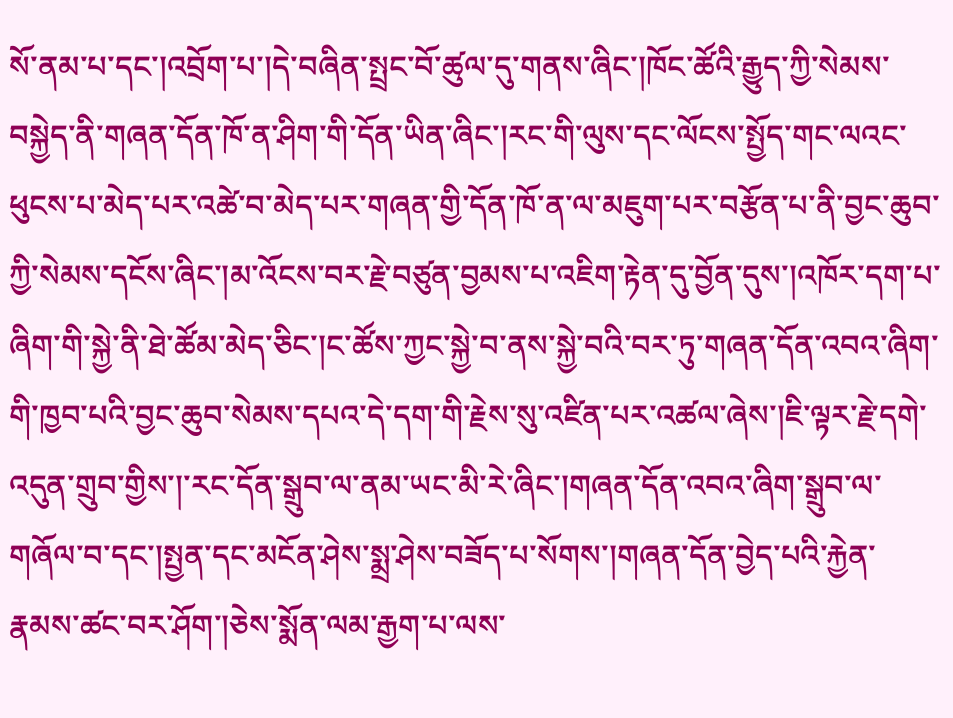སོ་ནམ་པ་དང་།འབྲོག་པ་།དེ་བཞིན་སྤྲང་བོ་ཚུལ་དུ་གནས་ཞིང་།ཁོང་ཚོའི་རྒྱུད་ཀྱི་སེམས་བསྐྱེད་ནི་གཞན་དོན་ཁོ་ན་ཤིག་གི་དོན་ཡིན་ཞིང་།རང་གི་ལུས་དང་ལོངས་སྤྱོད་གང་ལའང་ཕུངས་པ་མེད་པར་འཚེ་བ་མེད་པར་གཞན་གྱི་དོན་ཁོ་ན་ལ་མཇུག་པར་བརྩོན་པ་ནི་བྱང་ཆུབ་ཀྱི་སེམས་དངོས་ཞིང་།མ་འོངས་བར་རྗེ་བཙུན་བྱམས་པ་འཇིག་རྟེན་དུ་བྱོན་དུས་།འཁོར་དག་པ་ཞིག་གི་སྐྱེ་ནི་ཐེ་ཚོམ་མེད་ཅིང་།ང་ཚོས་ཀྱང་སྐྱེ་བ་ནས་སྐྱེ་བའི་བར་ཏུ་གཞན་དོན་འབའ་ཞིག་གི་ཁྱབ་པའི་བྱང་ཆུབ་སེམས་དཔའ་དེ་དག་གི་རྗེས་སུ་འཛིན་པར་འཚལ་ཞེས་།ཇི་ལྟར་རྗེ་དགེ་འདུན་གྲུབ་གྱིས་།་རང་དོན་སྒྲུབ་ལ་ནམ་ཡང་མི་རེ་ཞིང་།གཞན་དོན་འབའ་ཞིག་སྒྲུབ་ལ་གཞོལ་བ་དང་།སྤྱན་དང་མངོན་ཤེས་སྨྲ་ཤེས་བཟོད་པ་སོགས་།གཞན་དོན་བྱེད་པའི་རྐྱེན་རྣམས་ཚང་བར་ཤོག་།ཅེས་སྨོན་ལམ་རྒྱག་པ་ལས་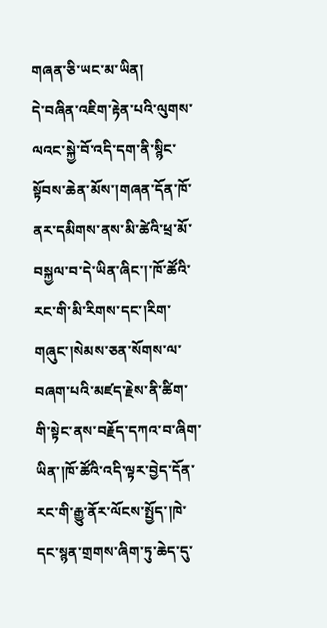གཞན་ཅི་ཡང་མ་ཡིན།
དེ་བཞིན་འཇིག་རྟེན་པའི་ལུགས་ལའང་སྐྱེ་བོ་འདི་དག་ནི་སྙིང་སྟོབས་ཆེན་མོས་།གཞན་དོན་ཁོ་ནར་དམིགས་ནས་མི་ཚེའི་ཕྲ་མོ་བསྐྱལ་བ་དེ་ཡིན་ཞིང་།་ཁོ་ཚོའི་རང་གི་མི་རིགས་དང་།རིག་གཞུང་།སེམས་ཅན་སོགས་ལ་བཞག་པའི་མཛད་རྗེས་ནི་ཚིག་གི་སྟེང་ནས་བརྗོད་དཀའ་བ་ཞིག་ཡིན་།ཁོ་ཚོའི་འདི་ལྟར་བྱེད་དོན་རང་གི་རྒྱུ་ནོར་ལོངས་སྤྱོད་།ཁེ་དང་སྙན་གྲགས་ཞིག་ཏུ་ཆེད་དུ་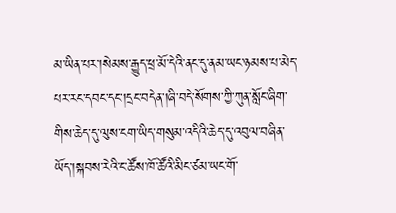མ་ཡིན་པར་།སེམས་རྒྱུད་ཕྲ་མོ་དེའི་ནང་དུ་ནམ་ཡང་ཉམས་པ་མེད་པར་རང་དབང་དང་།དྲང་བདེན་།ཞི་བདེ་སོགས་ཀྱི་ཀུན་སློང་ཞིག་གིས་ཆེད་དུ་ལུས་ངག་ཡིད་གསུམ་འདིའི་ཆེད་དུ་འབུལ་བཞིན་ཡོད་།སྐབས་རེའི་ང་ཚོས་ཁོ་ཚོའི་མིང་ཙམ་ཡང་གོ་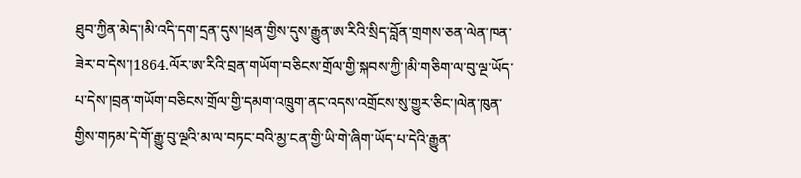ཐུབ་ཀྱིན་མེད་།མི་འདི་དག་དྲན་དུས་།ཕྲན་གྱིས་དུས་རྒྱུན་ཨ་རིའི་སྲིད་བློན་གྲགས་ཅན་ལེན་ཁན་ཟེར་བ་དེས་།1864.ལོར་ཨ་རིའི་བྲན་གཡོག་བཅིངས་གྲོལ་གྱི་སྐབས་ཀྱི་།མི་གཅིག་ལ་བུ་ལྔ་ཡོད་པ་དེས་།བྲན་གཡོག་བཅིངས་གྲོལ་གྱི་དམག་འཁྲུག་ནང་འདས་འགྲོངས་སུ་གྱུར་ཅིང་།ལེན་ཁུན་གྱིས་གཏམ་དེ་གོ་རྒྱུ་བུ་ལྔའི་མ་ལ་བཏང་བའི་མྱ་ངན་གྱི་ཡི་གེ་ཞིག་ཡོད་པ་དེའི་རྒྱུན་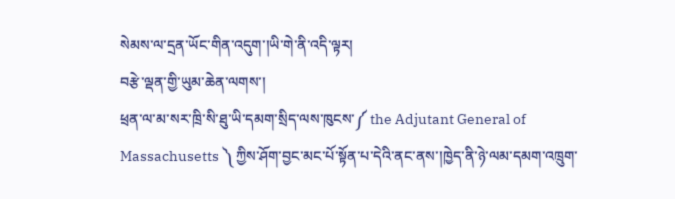སེམས་ལ་དྲན་ཡོང་གིན་འདུག་།ཡི་གེ་ནི་འདི་ལྟར།
བརྩེ་ལྡན་གྱི་ཡུམ་ཆེན་ལགས་།
ཕྲན་ལ་མ་སར་ཁྲི་སི་ཐུ་ཡི་དམག་སྲིད་ལས་ཁུངས་༼ the Adjutant General of Massachusetts ༽ ཀྱིས་ཤོག་བྱང་མང་པོ་སྟོན་པ་དེའི་ནང་ནས་།ཁྱེད་ནི་ཉེ་ལམ་དམག་འཁྲུག་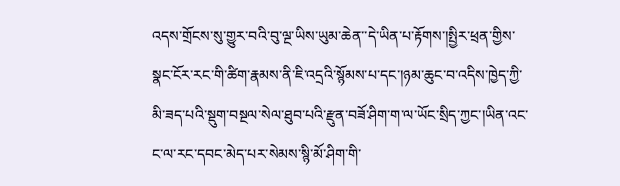འདས་གྲོངས་སུ་གྱུར་བའི་བུ་ལྔ་ཡིས་ཡུམ་ཆེན་་དེ་ཡིན་པ་རྟོགས་།སྤྱིར་ཕྲན་གྱིས་སྣང་ངོར་རང་གི་ཚིག་རྣམས་ནི་ཇི་འདྲའི་སྙོམས་པ་དང་།ཉམ་ཆུང་བ་འདིས་ཁྱེད་ཀྱི་མི་ཟད་པའི་སྡུག་བསྔལ་སེལ་ཐུབ་པའི་རྫུན་བཟོ་ཤིག་ག་ལ་ཡོང་སྲིད་ཀྱང་།ཡིན་འང་ང་ལ་རང་དབང་མེད་པར་སེམས་སྙི་མོ་ཤིག་གི་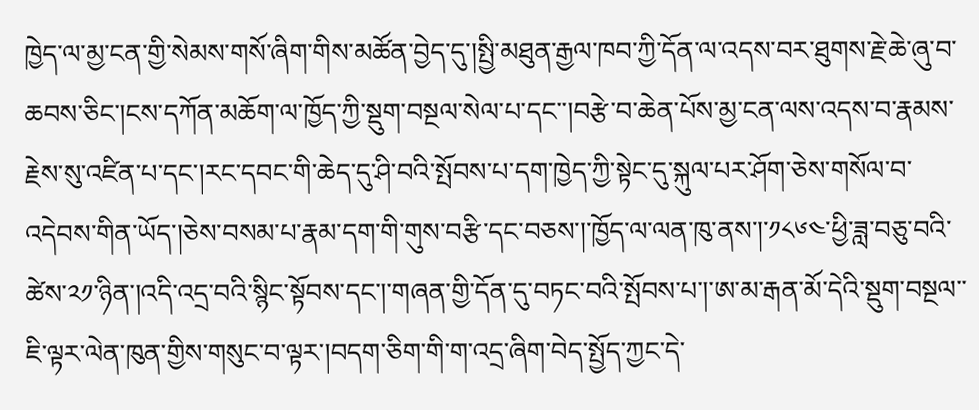ཁྱེད་ལ་མྱ་ངན་གྱི་སེམས་གསོ་ཞིག་གིས་མཚོན་བྱེད་དུ་།སྤྱི་མཐུན་རྒྱལ་ཁབ་ཀྱི་དོན་ལ་འདས་བར་ཐུགས་རྗེ་ཆེ་ཞུ་བ་ཆབས་ཅིང་།ངས་དཀོན་མཆོག་ལ་ཁྱོད་ཀྱི་སྡུག་བསྔལ་སེལ་པ་དང་་།བརྩེ་བ་ཆེན་པོས་མྱ་ངན་ལས་འདས་བ་རྣམས་རྗེས་སུ་འཛིན་པ་དང་།རང་དབང་གི་ཆེད་དུ་ཤི་བའི་སྤོབས་པ་དག་ཁྱེད་ཀྱི་སྟེང་དུ་སྐུལ་པར་ཤོག་ཅེས་གསོལ་བ་འདེབས་གིན་ཡོད་།ཅེས་བསམ་པ་རྣམ་དག་གི་གུས་བརྩི་དང་བཅས་།་ཁྱོད་ལ་ལན་ཁུ་ནས་།་༡༨༦༤་ཕྱི་ཟླ་བཅུ་བའི་ཚེས་༢༡་ཉིན་།འདི་འདྲ་བའི་སྙིང་སྟོབས་དང་།་གཞན་གྱི་དོན་དུ་བཏང་བའི་སྤོབས་པ་།་ཨ་མ་རྒན་མོ་དེའི་སྡུག་བསྔལ་་ཇི་ལྟར་ལེན་ཁུན་གྱིས་གསུང་བ་ལྟར་།བདག་ཅིག་གི་ག་འདྲ་ཞིག་བེད་སྤྱོད་ཀྱང་དེ་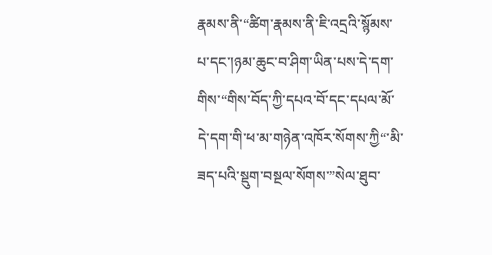རྣམས་ནི་“ཚིག་རྣམས་ནི་ཇི་འདྲའི་སྙོམས་པ་དང་།ཉམ་ཆུང་བ་ཤིག་ཡིན་པས་དེ་དག་གིས་“གིས་བོད་ཀྱི་དཔའ་བོ་དང་དཔལ་མོ་དེ་དག་གི་ཕ་མ་གཉེན་འཁོར་སོགས་ཀྱི“་མི་ཟད་པའི་སྡུག་བསྔལ་སོགས་”སེལ་ཐུབ་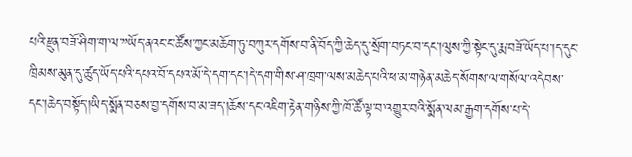པའི་རྫུན་བཟོ་ཤིག་ག་ལ་”ཡོད་ནའང་ང་ཚོས་ཀྱང་མཆོག་ཏུ་བཀུར་དགོས་བ་ནི་བོད་ཀྱི་ཆེད་དུ་སྲོག་བཏང་བ་དང་།ལུས་ཀྱི་སྟེང་དུ་རྨ་བཟོ་ཡོད་པ་།ད་དུང་ཁྲིམས་མུན་དུ་ཚུད་ཡོད་པའི་དཔའ་བོ་དཔའ་མོ་དེ་དག་དང་།དེ་དག་གིས་ཤ་ཁྲག་ལས་མཆེད་པའི་ཕ་མ་གཉེན་མཆེད་སོགས་ལ་གསོལ་འདེབས་དང་།ཆེད་བསྟོད་།ཡིད་སྨོན་བཅས་བྱ་དགོས་བ་མ་ཟད་།ཆོས་དང་འཇིག་རྟེན་གཉིས་ཀྱི་ཁོ་ཚོ་ལྟ་བ་འགྱུར་བའི་སྨོན་ལམ་རྒྱག་དགོས་པ་དེ་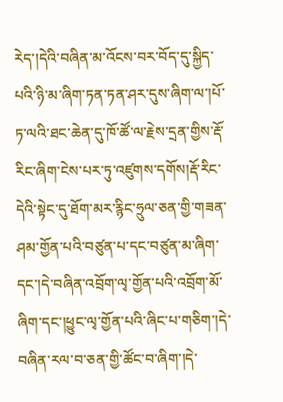རེད་།དེའི་བཞིན་མ་འོངས་བར་བོད་དུ་སྐྱིད་པའི་ཉི་མ་ཞིག་ཏན་ཏན་ཤར་དུས་ཞིག་ལ་།པོ་ཏ་ལའི་ཐང་ཆེན་དུ་ཁོ་ཚོ་ལ་རྗེས་དྲན་གྱིས་རྡོ་རིང་ཞིག་ངེས་པར་ཏུ་འཛུགས་དགོས།རྡོ་རིང་དེའི་སྟེང་དུ་ཐོག་མར་རྙིང་ཧྲུལ་ཅན་གྱི་གཟན་ཤམ་གྱོན་པའི་བཙུན་པ་དང་བཙུན་མ་ཞིག་དང་།དེ་བཞིན་འབྲོག་ལྭ་གྱོན་པའི་འབྲོག་མོ་ཞིག་དང་།ཕྱུང་ལྭ་གྱོན་པའི་ཞིང་པ་གཅིག་།དེ་བཞིན་རལ་བ་ཅན་གྱི་ཚོང་བ་ཞིག་།དེ་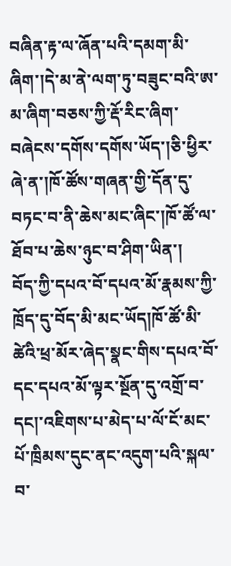བཞིན་རྟ་ལ་ཞོན་པའི་དམག་མི་ཞིག་།དེ་མ་ནེ་ལག་ཏུ་བཟུང་བའི་ཨ་མ་ཞིག་བཅས་ཀྱི་རྡོ་རིང་ཞིག་བཞེངས་དགོས་དགོས་ཡོད་།ཅི་ཕྱིར་ཞེ་ན་།ཁོ་ཚོས་གཞན་གྱི་དོན་དུ་བཏང་བ་ནི་ཆེས་མང་ཞིང་།ཁོ་ཚོ་ལ་ཐོབ་པ་ཆེས་ཉུང་བ་ཤིག་ཡིན་།
བོད་ཀྱི་དཔའ་བོ་དཔའ་མོ་རྣམས་ཀྱི་ཁྲོད་དུ་བོད་མི་མང་ཡོད།ཁོ་ཚོ་མི་ཚེའི་ཕྲ་མོར་ཞེད་སྣང་གིས་དཔའ་བོ་དང་དཔའ་མོ་ལྟར་སྔོན་དུ་འགྲོ་བ་དང།་འཇིགས་པ་མེད་པ་ལོ་ངོ་མང་པོ་ཁྲིམས་དུང་ནང་འདུག་པའི་སྐལ་བ་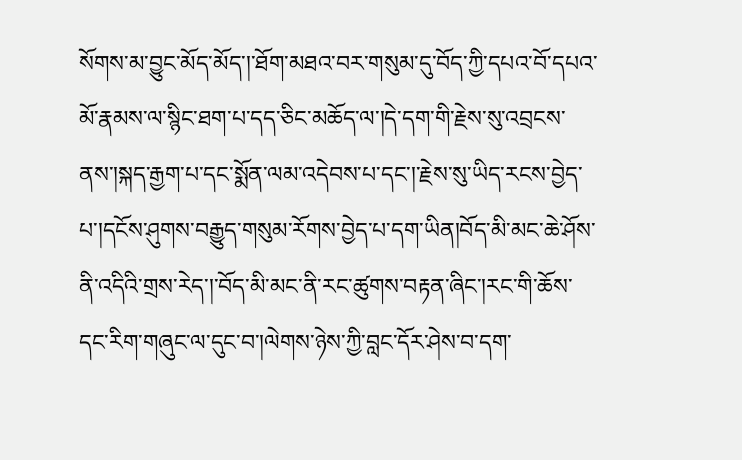སོགས་མ་བྱུང་མོད་མོད་།་ཐོག་མཐའ་བར་གསུམ་དུ་བོད་ཀྱི་དཔའ་བོ་དཔའ་མོ་རྣམས་ལ་སྙིང་ཐག་པ་དད་ཅིང་མཆོད་ལ་།དེ་དག་གི་རྗེས་སུ་འབྲངས་ནས་།སྐད་རྒྱག་པ་དང་སྨོན་ལམ་འདེབས་པ་དང་།་རྗེས་སུ་ཡིད་རངས་བྱེད་པ་།དངོས་ཤུགས་བརྒྱུད་གསུམ་རོགས་བྱེད་པ་དག་ཡིན།བོད་མི་མང་ཆེ་ཤོས་ནི་འདིའི་གྲས་རེད་།་བོད་མི་མང་ནི་རང་ཚུགས་བརྟན་ཞིང་།རང་གི་ཆོས་དང་རིག་གཞུང་ལ་དུང་བ་།ལེགས་ཉེས་ཀྱི་བླང་དོར་ཤེས་བ་དག་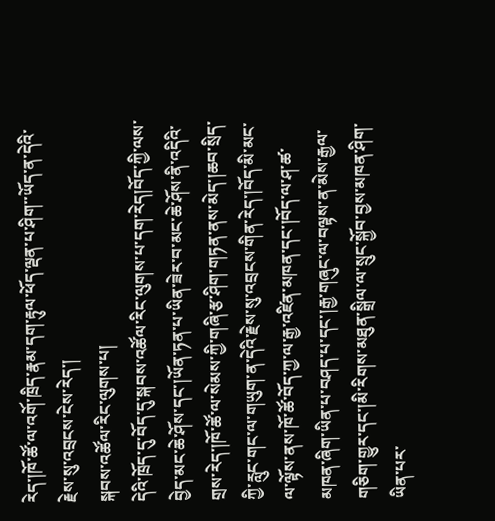རེད་།ཁོ་ཚོ་ལ་འགོ་ཁྲིད་རྣམ་དག་རྟུལ་ཕོད་ལྡན་པ་ཤིག་་ཡོད་ན་དེའི་རྗེས་སུ་འབྲངས་ངེས་རེད་།
སྐབས་འཚོལ་རིང་ལུགས་པ།
དེའི་ཁྲོད་དུ་བོད་དུ་སྐབས་འཚོལ་རིང་ལུགས་པ་དག་རེད།བོད་ཀྱི་ལས་བྱེད་མང་ཆེ་ཤོས་དང་།ཡོན་ཏན་པ་ཡིན་ཟེར་བ་མང་ཆེ་ཤོས་ནི་འདིའི་གྲས་རེད་།ཁོ་ཚོ་ལ་སེམས་ཀྱི་གཞི་རྩ་ཤིག་གཏན་ནས་མེད་།ཆབ་སྲིད་ཀྱི་རླུང་གང་ལ་གཡུག་ན་དེའི་རྗེས་སུ་འབྲངས་གིན་རེད་།བོད་མི་མང་ལ་ལྟོས་ནས་ཁོ་ཚོ་བོད་ཀྱ་ལ་རྒྱ་འཛིན་མཁན་དང་།བོད་ལ་ཤ་ཚ་མཁན་ཞིག་ཡིན་པ་བཤད་པ་དང་།རྒྱ་གཞུང་ལ་བལྟས་ན་མེས་རྒྱལ་གཅིག་གྱུར་དང་།མི་རིགས་མཐུན་སྒྲིལ་ལ་སྲུང་སྐྱོབ་བྱས་མཁན་ཤིག་ཡིན་པར་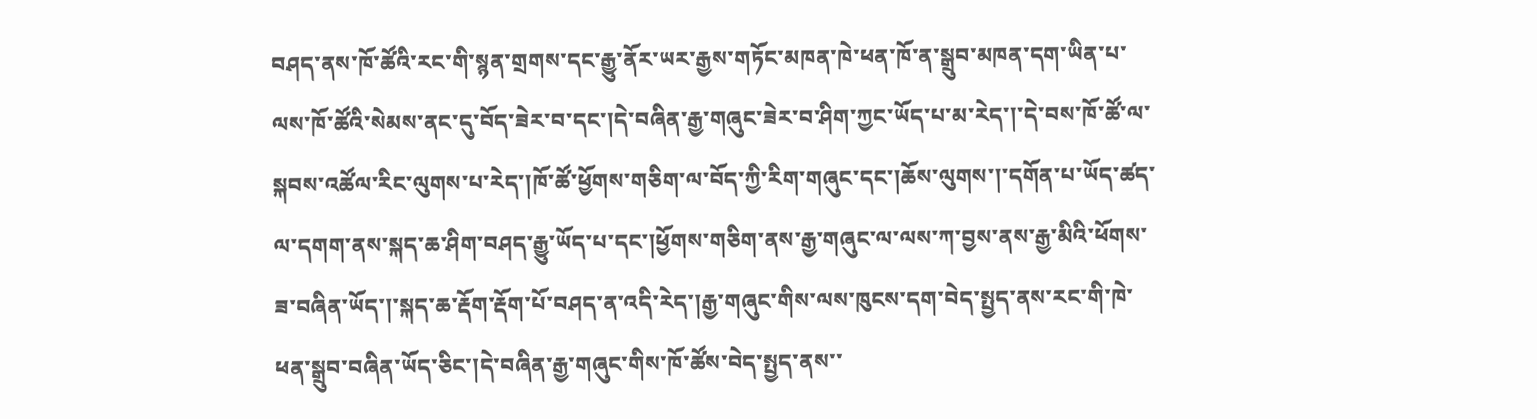བཤད་ནས་ཁོ་ཚོའི་རང་གི་སྙན་གྲགས་དང་རྒྱུ་ནོར་ཡར་རྒྱས་གཏོང་མཁན་ཁེ་ཕན་ཁོ་ན་སྒྲུབ་མཁན་དག་ཡིན་པ་ལས་ཁོ་ཚོའི་སེམས་ནང་དུ་བོད་ཟེར་བ་དང་།དེ་བཞིན་རྒྱ་གཞུང་ཟེར་བ་ཤིག་ཀྱང་ཡོད་པ་མ་རེད་།་དེ་བས་ཁོ་ཚོ་ལ་སྐབས་འཚོལ་རིང་ལུགས་པ་རེད་།ཁོ་ཚོ་ཕྱོགས་གཅིག་ལ་བོད་ཀྱི་རིག་གཞུང་དང་།ཆོས་ལུགས་།་དགོན་པ་ཡོད་ཚད་ལ་དགག་ནས་སྐད་ཆ་ཤིག་བཤད་རྒྱུ་ཡོད་པ་དང་།ཕྱོགས་གཅིག་ནས་རྒྱ་གཞུང་ལ་ལས་ཀ་བྱས་ནས་རྒྱ་མིའི་ཕོགས་ཟ་བཞིན་ཡོད་།་སྐད་ཆ་རྡོག་རྡོག་པོ་བཤད་ན་འདི་རེད་།རྒྱ་གཞུང་གིས་ལས་ཁུངས་དག་བེད་སྤྱད་ནས་རང་གི་ཁེ་ཕན་སྒྲུབ་བཞིན་ཡོད་ཅིང་།དེ་བཞིན་རྒྱ་གཞུང་གིས་ཁོ་ཚོས་བེད་སྤྱད་ནས་་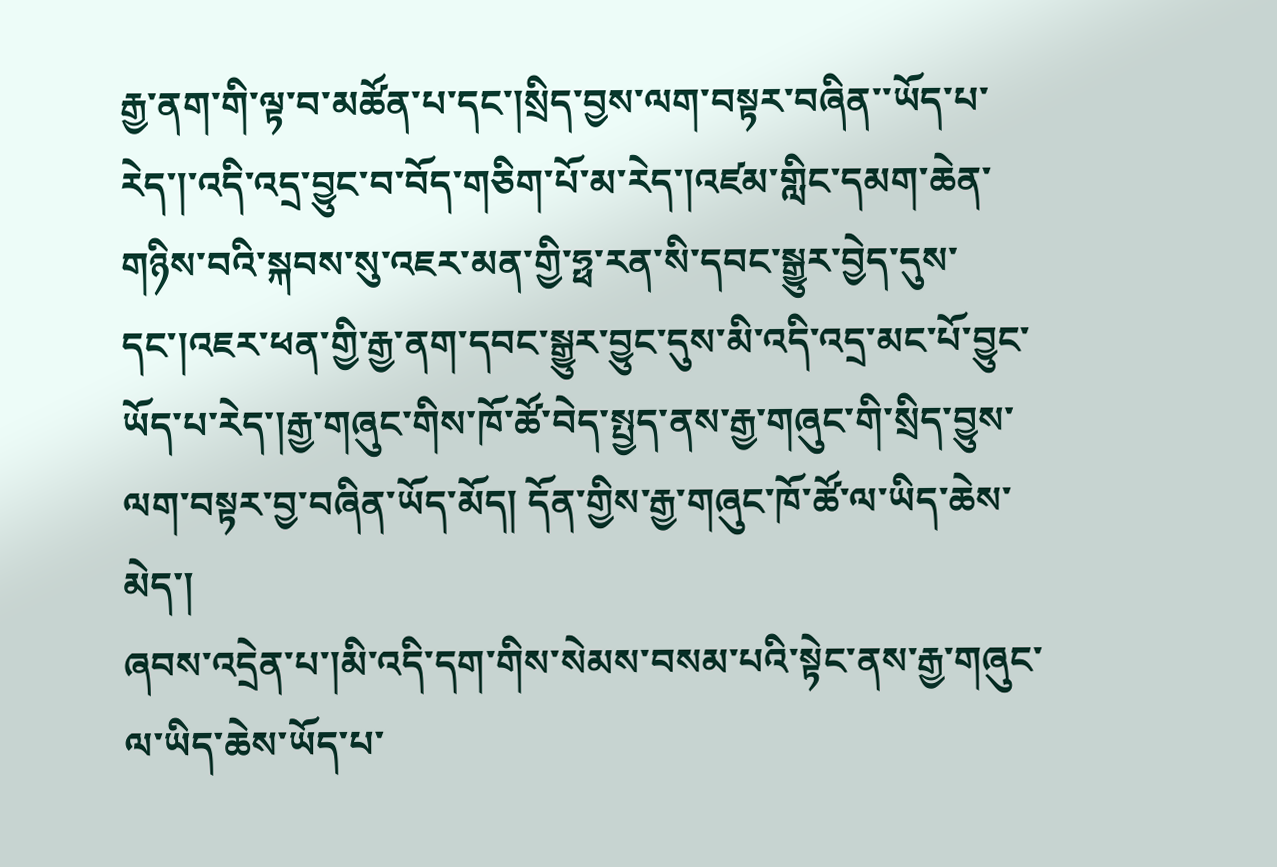རྒྱ་ནག་གི་ལྟ་བ་མཚོན་པ་དང་།སྲིད་བྱས་ལག་བསྟར་བཞིན་་ཡོད་པ་རེད་།་འདི་འདྲ་བྱུང་བ་བོད་གཅིག་པོ་མ་རེད་།འཛམ་གླིང་དམག་ཆེན་གཉིས་བའི་སྐབས་སུ་འཇར་མན་གྱི་ཧྥ་རན་སི་དབང་སྒྱུར་བྱེད་དུས་དང་།འཇར་ཕན་གྱི་རྒྱ་ནག་དབང་སྒྱུར་བྱུང་དུས་མི་འདི་འདྲ་མང་པོ་བྱུང་ཡོད་པ་རེད་།རྒྱ་གཞུང་གིས་ཁོ་ཚོ་བེད་སྤྱད་ནས་རྒྱ་གཞུང་གི་སྲིད་བྱུས་ལག་བསྟར་བྱ་བཞིན་ཡོད་མོད། དོན་གྱིས་རྒྱ་གཞུང་ཁོ་ཚོ་ལ་ཡིད་ཆེས་མེད་།
ཞབས་འདྲེན་པ་།མི་འདི་དག་གིས་སེམས་བསམ་པའི་སྟེང་ནས་རྒྱ་གཞུང་ལ་ཡིད་ཆེས་ཡོད་པ་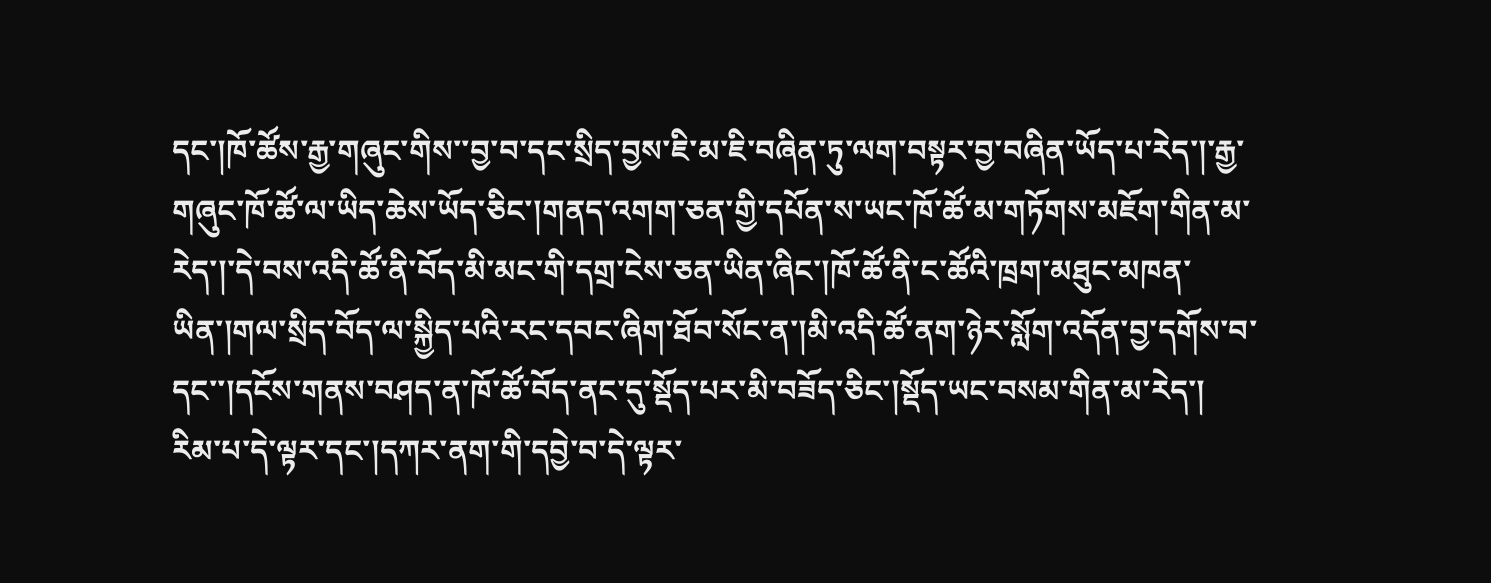དང་།ཁོ་ཚོས་རྒྱ་གཞུང་གིས་་བྱ་བ་དང་སྲིད་བྱས་ཇི་མ་ཇི་བཞིན་ཏུ་ལག་བསྟར་བྱ་བཞིན་ཡོད་པ་རེད་།་རྒྱ་གཞུང་ཁོ་ཚོ་ལ་ཡིད་ཆེས་ཡོད་ཅིང་།གནད་འགག་ཅན་གྱི་དཔོན་ས་ཡང་ཁོ་ཚོ་མ་གཏོགས་མཇོག་གིན་མ་རེད་།་དེ་བས་འདི་ཚོ་ནི་བོད་མི་མང་གི་དགྲ་ངེས་ཅན་ཡིན་ཞིང་།ཁོ་ཚོ་ནི་ང་ཚོའི་ཁྲག་མཐུང་མཁན་ཡིན་།གལ་སྲིད་བོད་ལ་སྐྱིད་པའི་རང་དབང་ཞིག་ཐོབ་སོང་ན་།མི་འདི་ཚོ་ནག་ཉེར་སློག་འདོན་བྱ་དགོས་བ་དང་་།དངོས་གནས་བཤད་ན་ཁོ་ཚོ་བོད་ནང་དུ་སྡོད་པར་མི་བཟོད་ཅིང་།སྡོད་ཡང་བསམ་གིན་མ་རེད་།
རིམ་པ་དེ་ལྟར་དང་།དཀར་ནག་གི་དབྱེ་བ་དེ་ལྟར་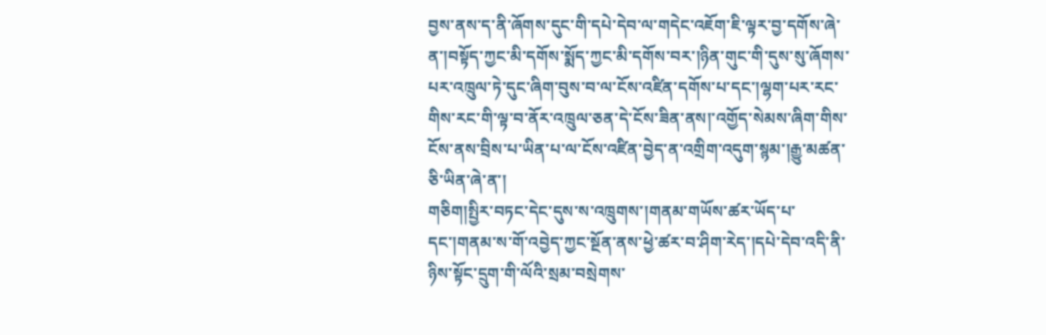བྱས་ནས་ད་ནི་ཞོགས་དུང་གི་དཔེ་དེབ་ལ་གདེང་འཇོག་ཇི་ལྟར་བྱ་དགོས་ཞེ་ན་།བསྟོད་ཀྱང་མི་དགོས་སྨོད་ཀྱང་མི་དགོས་བར་།ཉིན་གུང་གི་དུས་སུ་ཞོགས་པར་འཁྲུལ་ཏེ་དུང་ཞིག་བུས་བ་ལ་ངོས་འཛིན་དགོས་པ་དང་།ལྷག་པར་རང་གིས་རང་གི་ལྟ་བ་ནོར་འཁྲུལ་ཅན་དེ་ངོས་ཟིན་ནས།་འགྱོད་སེམས་ཞིག་གིས་ངོས་ནས་བྲིས་པ་ཡིན་པ་ལ་ངོས་འཛིན་བྱེད་ན་འགྲིག་འདུག་སྙམ་།རྒྱུ་མཚན་ཅི་ཡིན་ཞེ་ན་།
གཅིག།སྤྱིར་བཏང་དེང་དུས་ས་འཁྲུགས་།གནམ་གཡོས་ཚར་ཡོད་པ་དང་།གནམ་ས་གོ་འབྱེད་ཀྱང་སྔོན་ནས་ཕྱེ་ཚར་བ་ཤིག་རེད་།དཔེ་དེབ་འདི་ནི་ཉིས་སྟོང་དྲུག་གི་ལོའི་སྲམ་བསྲེགས་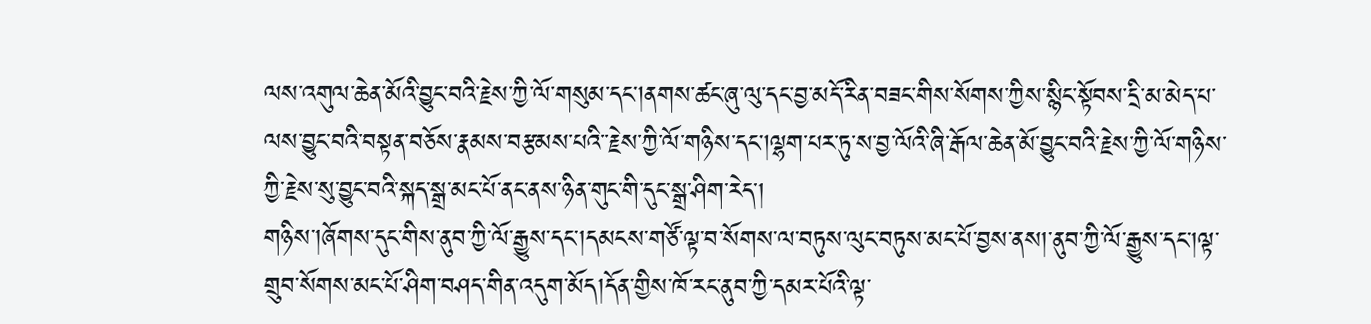ལས་འགུལ་ཆེན་མོའི་བྱུང་བའི་རྗེས་ཀྱི་ལོ་གསུམ་དང།ནགས་ཚང་ཞུ་ལུ་དང་བྱ་མདོ་རིན་བཟང་གིས་སོགས་ཀྱིས་སྙིང་སྟོབས་དྲི་མ་མེད་པ་ལས་བྱུང་བའི་བསྟན་བཅོས་རྣམས་བརྩམས་པའི་་རྗེས་ཀྱི་ལོ་གཉིས་དང།ལྷག་པར་ཏུ་ས་བྱ་ལོའི་ཞི་རྒོལ་ཆེན་མོ་བྱུང་བའི་རྗེས་ཀྱི་ལོ་གཉིས་ཀྱི་རྗེས་སུ་བྱུང་བའི་སྐད་སྒྲ་མང་པོ་ནང་ནས་ཉིན་གུང་གི་དུང་སྒྲ་ཤིག་རེད་།
གཉིས་།ཞོགས་དུང་གིས་ནུབ་ཀྱི་ལོ་རྒྱུས་དང་།དམངས་གཙོ་ལྟ་བ་སོགས་ལ་བཏུས་ལུང་བཏུས་མང་པོ་བྱས་ནས།་ནུབ་ཀྱི་ལོ་རྒྱུས་དང་།ལྟ་གྲུབ་སོགས་མང་པོ་ཤིག་བཤད་གིན་འདུག་མོད།དོན་གྱིས་ཁོ་རང་ནུབ་ཀྱི་དམར་པོའི་ལྟ་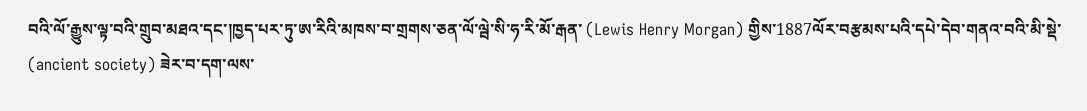བའི་ལོ་རྒྱུས་ལྟ་བའི་གྲུབ་མཐའ་དང་།ཁྱད་པར་ཏུ་ཨ་རིའི་མཁས་བ་གྲགས་ཅན་ལོ་ལྦེ་སི་ཧ་རི་མོ་རྒན་ (Lewis Henry Morgan) གྱིས་1887ལོར་བརྩམས་པའི་དཔེ་དེབ་གནའ་བའི་མི་སྡེ་ (ancient society) ཟེར་བ་དག་ལས་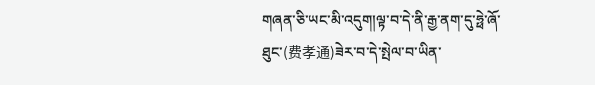གཞན་ཅི་ཡང་མི་འདུག།ལྟ་བ་དེ་ནི་རྒྱ་ནག་དུ་ཧྥེ་ཞོ་ཐུང་(费孝通)ཟེར་བ་དེ་སྤེལ་བ་ཡིན་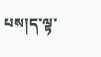པས།ད་ལྟ་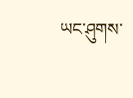ཡང་ཤུགས་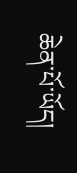ཆེན་པོ་ཡོད།